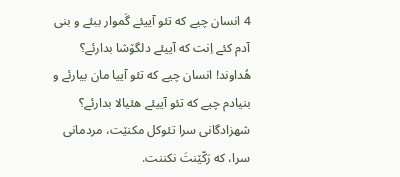4 انسان چیے که تئو آییئے گَموار ببئے و بنی آدم کئے اِنت که آییئے دلگۆشا بدارئے؟
هُداوند! انسان چیے که تئو آییا مان بیارئے و بنیادم چیے که تئو آییئے هئیالا بدارئے؟
شهزادگانی سرا تئوکل مکنێت، مردمانی سرا، که رَکّێنتَ نکننت.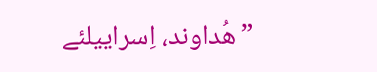”هُداوند، اِسراییلئے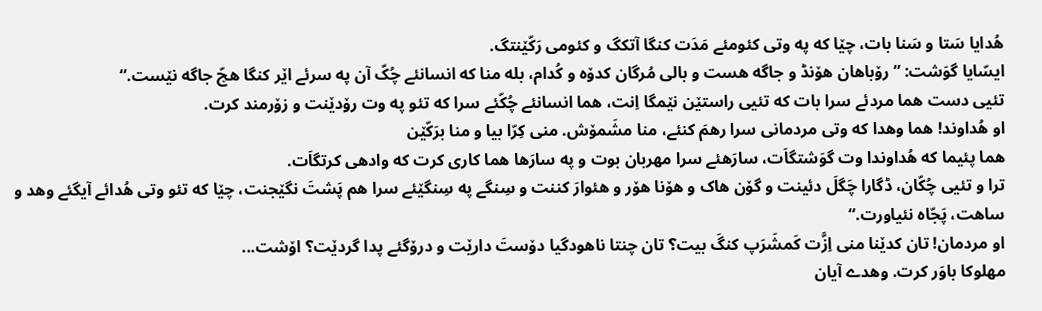هُدایا سَتا و سَنا بات، چێا که په وتی کئومئے مَدَت کنگا آتکگ و کئومی رَکّێنتگ.
ایسّایا گوَشت: ”رۆباهان هۆنڈ و جاگه هست و بالی مُرگان کدۆه و کُدام، بله منا که انسانئے چُکّ آن په سرئے اێر کنگا هچّ جاگه نێست.“
تئیی دست هما مردئے سرا بات که تئیی راستێن نێمگا اِنت، هما انسانئے چُکّئے سرا که تئو په وت رۆدێنت و زۆرمند کرت.
او هُداوند! هما وهدا که وتی مردمانی سرا رهمَ کنئے، منا مشَمۆش. منی کِرّا بیا و منا برَکّێن
هما پئیما که هُداوندا وت گوَشتگاَت، سارَهئے سرا مهربان بوت و په سارَها هما کاری کرت که وادهی کرتگاَت.
ترا و تئیی چُکّان، ڈگارا چَگلَ دئینت و گۆن هاک و هۆنا هۆر و هئوارَ کننت و سِنگے په سِنگێئے سرا هم پَشتَ نگێجنت، چێا که تئو وتی هُدائے آیگئے وهد و ساهت، پَجّاه نئیاورت.“
او مردمان! تان کدێنا منی اِزَّت کَمشَرَپ کنگَ بیت؟ تان چنتا ناهودگیا دۆستَ دارێت و درۆگئے پدا گردێت؟ اۆشت...
مهلوکا باوَر کرت. وهدے آیان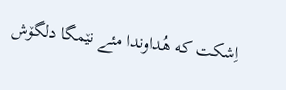اِشکت که هُداوندا مئے نێمگا دلگۆش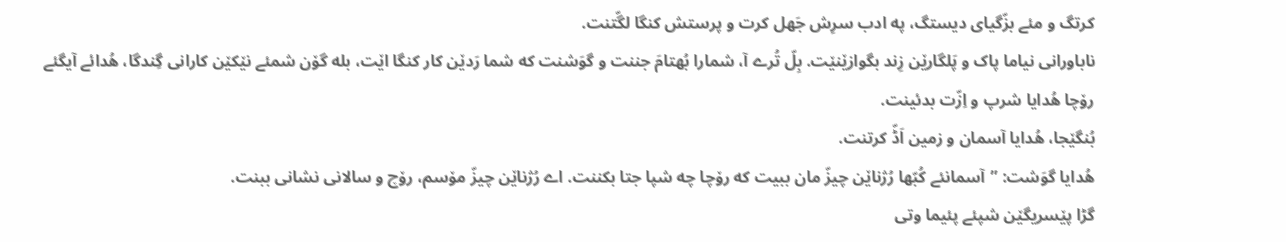کرتگ و مئے بزّگیای دیستگ، په ادب سرِش جَهل کرت و پرستش کنگا لگّتنت.
ناباورانی نیاما پاک و پَلگارێن زِند بگوازێنێت. بِلّ تُرے آ، شمارا بُهتامَ جننت و گوَشنت که شما رَدێن کار کنگا اێت، بله گۆن شمئے نێکێن کارانی گِندگا، هُدائے آیگئے رۆچا هُدایا شرپ و اِزّت بدئینت.
بُنگێجا، هُدایا آسمان و زمین اَڈّ کرتنت.
هُدایا گوَشت: ”آسمانئے کُبّها رُژناێن چیزّ مان ببیت که رۆچا چه شپا جتا بکننت. اے رُژناێن چیزّ مۆسم، رۆچ و سالانی نشانی ببنت.
گڑا پێسریگێن شپئے پئیما وتی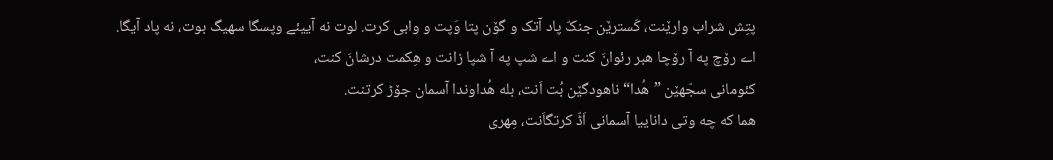پتِش شراب وارێنت، کَسترێن جنکّ پاد آتک و گۆن پتا وَپت و وابی کرت. لوت نه آییئے وپسگا سهیگ بوت، نه پاد آیگا.
اے رۆچ په آ رۆچا هبر رئوانَ کنت و اے شپ په آ شپا زانت و هِکمت درشانَ کنت،
کئومانی سجّهێن ”هُدا“ ناهودگێن بُت اَنت، بله هُداوندا آسمان جۆڑ کرتنت.
هما که چه وتی داناییا آسمانی اَڈّ کرتگاَنت، مِهری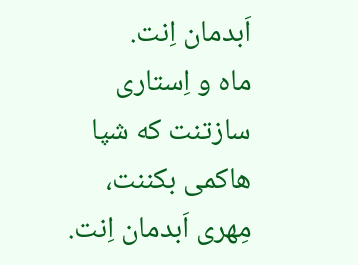اَبدمان اِنت.
ماه و اِستاری سازتنت که شپا هاکمی بکننت، مِهری اَبدمان اِنت.